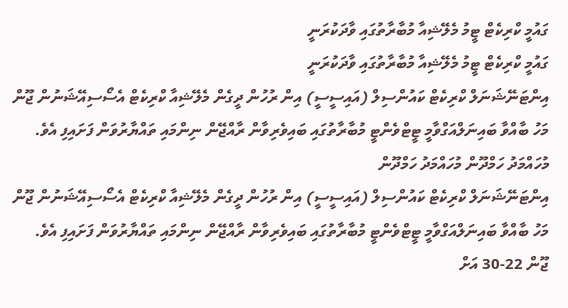ގައުމީ ކްރިކެޓް ޓީމު މެލޭޝިއާ މުބާރާތުގައި ވާދަކުރަނީ
ގައުމީ ކްރިކެޓް ޓީމު މެލޭޝިއާ މުބާރާތުގައި ވާދަކުރަނީ
އިންޓަނޭޝަނަލް ކްރިކެޓް ކައުންސިލް (އައިސީސީ) އިން ރުހުން ދީގެން މެލޭޝިއާ ކްރިކެޓް އެސޯސިއޭޝަނުން ޖޫން މަހު ބާއްވާ ބައިނަލްއަގްވާމީ ޓީޓްވެންޓީ މުބާރާތުގައި ބައިވެރިވާން ރާއްޖޭން ނިންމައި ތައްޔާރުވަން ފަށައިފި އެވެ.
މުހައްމަދު ހަމްދޫން މުހައްމަދު ހަމްދޫން
އިންޓަނޭޝަނަލް ކްރިކެޓް ކައުންސިލް (އައިސީސީ) އިން ރުހުން ދީގެން މެލޭޝިއާ ކްރިކެޓް އެސޯސިއޭޝަނުން ޖޫން މަހު ބާއްވާ ބައިނަލްއަގްވާމީ ޓީޓްވެންޓީ މުބާރާތުގައި ބައިވެރިވާން ރާއްޖޭން ނިންމައި ތައްޔާރުވަން ފަށައިފި އެވެ.
ޖޫން 22-30 އަށް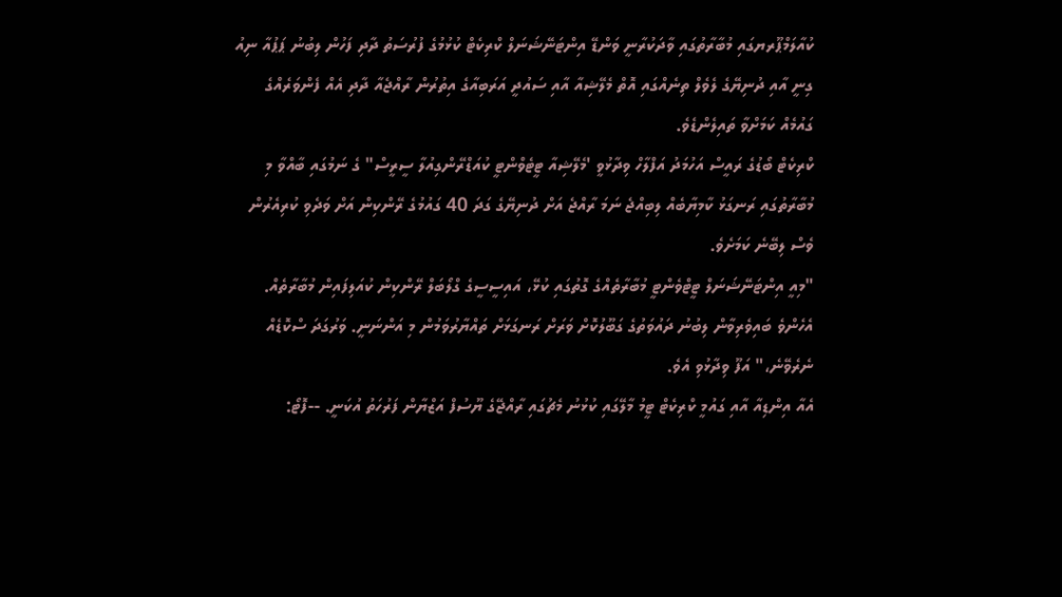ކުއާލަމްޕޫރޔގައި މުބާރާތުގައި ވާދަކުރާނީ ވަންޑޭ އިންޓަނޭޝަނަލް ކްރިކެޓް ކުޅުމުގެ ފުރުސަތު ދާދި ފަހުން ލިބުނު ޕަޕުއާ ނިއު ގިނީ އާއި ދުނިޔޭގެ ލެވެލް ތިނެއްގައި އޮތް މެލޭޝިއާ އާއި ސައުދީ އަރަބިއާގެ އިތުރުން ރާއްޖެއާ ދާދި އެއް ފެންވަރެއްގެ ގައުމެއް ކަމަށްވާ ތައިލެންޑެވެ.
ކްރިކެޓް ބޯޑުގެ ރައީސް އަހުމަދު އަފްލާހް ވިދާޅުވީ 'މެލޭޝިއާ ޓީޓެވްންޓީ ކުއަޑްރޭންގިއުލާ ސީރީސް" ގެ ނަމުގައި ބާއްވާ މި މުބާރާތުގައި ރަނގަޅު ކާމިޔާބެއް ލިބިއްޖެ ނަމަ ރާއްޖެ އަށް ދުނިޔޭގެ ގަދަ 40 ގައުމުގެ ރޭންކިން އަށް ވަދެވި ކުރިއެރުން ވެސް ލިބޭނެ ކަމަށެވެ.
"މިއީ އިންޓަނޭޝަނަލް ޓީޓްވެންޓީ މުބާރާތެއްގެ ގޮތުގައި ކުޅޭ، އައިސީސީގެ ގްލޯބަލް ރޭންކިން ކުއަލިފައިން މުބާރާތެއް. އެހެންވެ ބައިވެރިވާން ލިބުނު ދައުވަތުގެ ގަބޫލުކޮށް ވަރަށް ރަނގަޅަށް ތައްޔާރުވަމުން މި އަންނަނީ. ވަރުގަދަ ސްކޮޑެއް ނެރެވޭނެ،" އަފޫ ވިދާޅުވި އެވެ.
އެއާ އިންޑިއާ އާއި ގައުމީ ކްރިކެޓް ޓީމު މާލޭގައި ކުޅުނު މެޗުގައި ރާއްޖޭގެ ޔޫސުފް އަޒްޔާން ފަރުހަތު އުކަނީ. --ފޮޓޯ: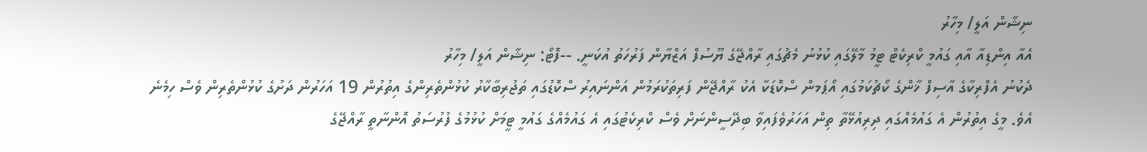ނިޝާން އަލީ/ މިހާރު
އެއާ އިންޑިއާ އާއި ގައުމީ ކްރިކެޓް ޓީމު މާލޭގައި ކުޅުނު މެޗުގައި ރާއްޖޭގެ ޔޫސުފް އަޒްޔާން ފަރުހަތު އުކަނީ. --ފޮޓޯ: ނިޝާން އަލީ/ މިހާރު
ދެކުނު އެފްރިކާގެ އާސިފް ޚާންގެ ކޯޗުކަމުގައި އޯޕަމން ސްކޮޑަކާ އެކު ރާއްޖޭން ފަރިތަކުރަމުން އަންނައިރު ސްކޮޑުގައި ތަޖުރިބާކާރު ކުޅުންތެރިންގެ އިތުރުން 19 އަހަރުން ދަށުގެ ކުޅުންތެރިން ވެސް ހިމެނެ އެވެ. މީގެ އިތުރުން އެ ގައުމެއްގައި ދިރިއުޅޭތާ ތިން އަހަރުވެފައިވާ ބިދޭސީންނަށް ވެސް ކްރިކެޓުގައި އެ ގައުމެއްގެ ގައުމީ ޓީމަށް ކުޅުމުގެ ފުރުސަތު އޮންނާތީ ރާއްޖޭގެ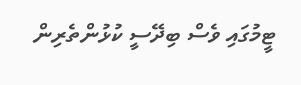ޓީމުގައި ވެސް ބިދޭސީ ކުޅުންތެރިން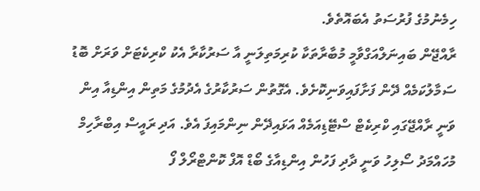ހިމެނުމުގެ ފުރުސަތު އެބައޮތެވެ.
ރާއްޖޭން ބައިނަލްއަގްވާމީ މުބާރާތަކާ ކުރިމަތިލަނީ އާ ސަރުކާރާ އެކު ކްރިކެޓަށް ވަރަށް ބޮޑު ސަމާލުކަމެއް ދޭން ފަށާފައިވަނިކޮށެވެ. އެގޮތުން ސަރުކާރުގެ އެދުމުގެ މަތިން އިންޑިއާ އިން ވަނީ ރާއްޖޭގައި ކްރިކެޓް ސްޓޭޑިއަމެއް އަޅައިދޭން ނިންމައިފަ އެވެ. އަދި ރައީސް އިބްރާހިމް މުހައްމަދު ސޯލިހު ވަނީ ދާދި ފަހުން އިންޑިއާގެ ބޯޑް އޮފް ކޮންޓްރޯލް ފޯ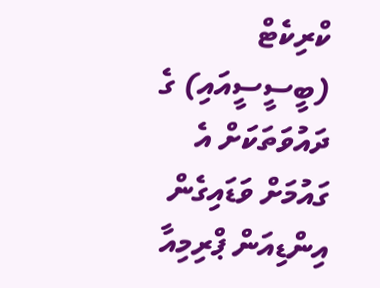ކްރިކެޓް (ބީސީސީއައި) ގެ ދައުވަތަކަށް އެ ގައުމަށް ވަޑައިގެން އިންޑިއަން ޕްރިމިއާ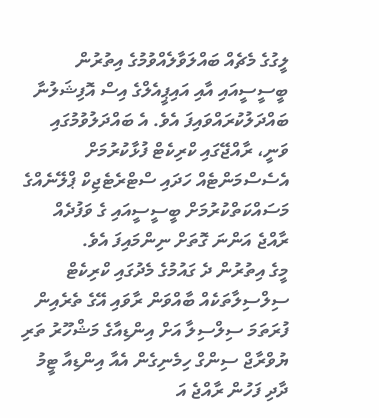ލީގުގެ މެޗެއް ބައްލަވާލެއްވުމުގެ އިތުރުން ބީސީސީއައި އާއި އައިޕީއެލްގެ އިސް އޮފިޝަލުނާ ބައްދަލުކުރައްވައިފަ އެވެ. އެ ބައްދަލުވުމުގައި ވަނީ، ރާއްޖޭގައި ކްރިކެޓް ފުޅާކުރުމަށް އެސެސްމަންޓެއް ހަދައި ސްޓްރެޓެޖިކް ޕްލޭނެއްގެ މަސައްކަތްކުރުމަށް ބީސީސީއައި ގެ ވަފުދެއް ރާއްޖެ އަންނަ ގޮތަށް ނިންމައިފަ އެވެ.
މީގެ އިތުރުން ދެ ގައުމުގެ މެދުގައި ކްރިކެޓް ސިލްސިލާތަކެއް ބާއްވަން ރާވައި އޭގެ ތެރެއިން ފުރަތަމަ ސިލްސިލާ އަށް އިންޑިއާގެ މަޝްހޫރު ތަރި ޔުވްރާޖް ސިންގް ހިމެނިގެން އެއާ އިންޑިއާ ޓީމު ދާދި ފަހުން ރާއްޖެ އަ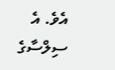އެވެ. އެ ސިލްސާގެ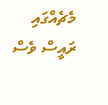މެޗެއްގައި ރައީސް ވެސް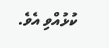ކުޅުއްވި އެވެ.